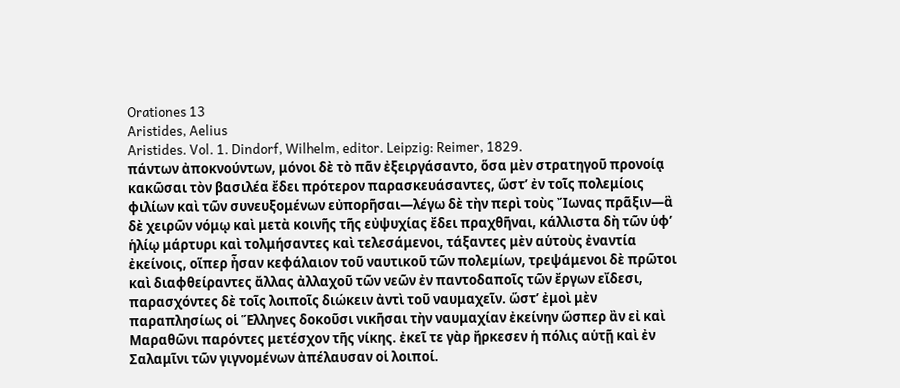Orationes 13
Aristides, Aelius
Aristides. Vol. 1. Dindorf, Wilhelm, editor. Leipzig: Reimer, 1829.
πάντων ἀποκνούντων, μόνοι δὲ τὸ πᾶν ἐξειργάσαντο, ὅσα μὲν στρατηγοῦ προνοίᾳ κακῶσαι τὸν βασιλέα ἔδει πρότερον παρασκευάσαντες, ὥστʼ ἐν τοῖς πολεμίοις φιλίων καὶ τῶν συνευξομένων εὐπορῆσαι—λέγω δὲ τὴν περὶ τοὺς Ἴωνας πρᾶξιν—ἃ δὲ χειρῶν νόμῳ καὶ μετὰ κοινῆς τῆς εὐψυχίας ἔδει πραχθῆναι, κάλλιστα δὴ τῶν ὑφʼ ἡλίῳ μάρτυρι καὶ τολμήσαντες καὶ τελεσάμενοι, τάξαντες μὲν αὑτοὺς ἐναντία ἐκείνοις, οἵπερ ἦσαν κεφάλαιον τοῦ ναυτικοῦ τῶν πολεμίων, τρεψάμενοι δὲ πρῶτοι καὶ διαφθείραντες ἄλλας ἀλλαχοῦ τῶν νεῶν ἐν παντοδαποῖς τῶν ἔργων εἴδεσι, παρασχόντες δὲ τοῖς λοιποῖς διώκειν ἀντὶ τοῦ ναυμαχεῖν. ὥστʼ ἐμοὶ μὲν παραπλησίως οἱ Ἕλληνες δοκοῦσι νικῆσαι τὴν ναυμαχίαν ἐκείνην ὥσπερ ἂν εἰ καὶ Μαραθῶνι παρόντες μετέσχον τῆς νίκης. ἐκεῖ τε γὰρ ἤρκεσεν ἡ πόλις αὑτῇ καὶ ἐν Σαλαμῖνι τῶν γιγνομένων ἀπέλαυσαν οἱ λοιποί.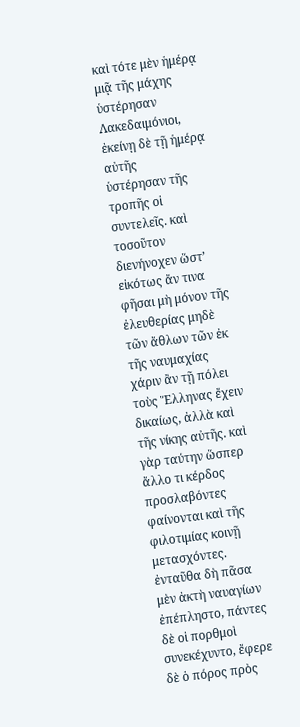καὶ τότε μὲν ἡμέρᾳ μιᾷ τῆς μάχης ὑστέρησαν Λακεδαιμόνιοι, ἐκείνῃ δὲ τῇ ἡμέρᾳ αὐτῆς
ὑστέρησαν τῆς τροπῆς οἱ συντελεῖς. καὶ τοσοῦτον διενήνοχεν ὥστʼ εἰκότως ἄν τινα φῆσαι μὴ μόνον τῆς ἐλευθερίας μηδὲ τῶν ἄθλων τῶν ἐκ τῆς ναυμαχίας χάριν ἂν τῇ πόλει τοὺς Ἕλληνας ἔχειν δικαίως, ἀλλὰ καὶ τῆς νίκης αὐτῆς. καὶ γὰρ ταύτην ὥσπερ ἄλλο τι κέρδος προσλαβόντες φαίνονται καὶ τῆς φιλοτιμίας κοινῇ μετασχόντες. ἐνταῦθα δὴ πᾶσα μὲν ἀκτὴ ναυαγίων ἐπέπληστο, πάντες δὲ οἱ πορθμοὶ συνεκέχυντο, ἔφερε δὲ ὁ πόρος πρὸς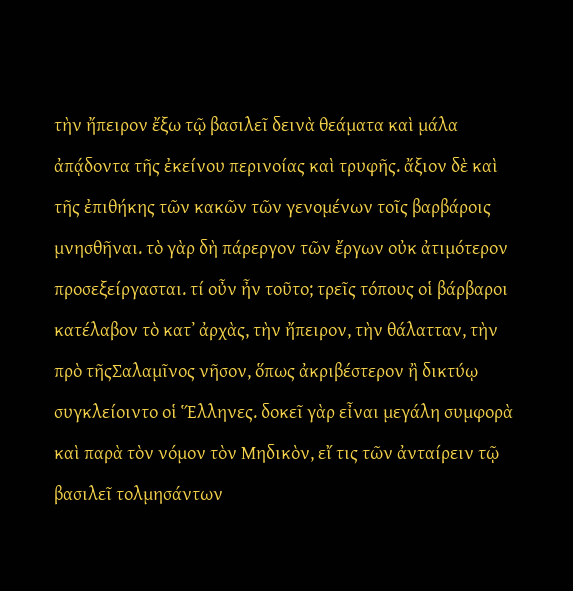τὴν ἤπειρον ἔξω τῷ βασιλεῖ δεινὰ θεάματα καὶ μάλα ἀπᾴδοντα τῆς ἐκείνου περινοίας καὶ τρυφῆς. ἄξιον δὲ καὶ τῆς ἐπιθήκης τῶν κακῶν τῶν γενομένων τοῖς βαρβάροις μνησθῆναι. τὸ γὰρ δὴ πάρεργον τῶν ἔργων οὐκ ἀτιμότερον προσεξείργασται. τί οὖν ἦν τοῦτο; τρεῖς τόπους οἱ βάρβαροι κατέλαβον τὸ κατʼ ἀρχὰς, τὴν ἤπειρον, τὴν θάλατταν, τὴν πρὸ τῆςΣαλαμῖνος νῆσον, ὅπως ἀκριβέστερον ἢ δικτύῳ συγκλείοιντο οἱ Ἕλληνες. δοκεῖ γὰρ εἶναι μεγάλη συμφορὰ καὶ παρὰ τὸν νόμον τὸν Μηδικὸν, εἴ τις τῶν ἀνταίρειν τῷ βασιλεῖ τολμησάντων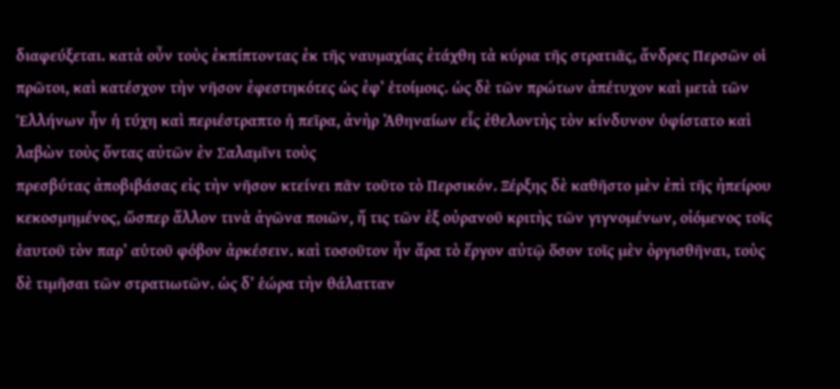διαφεύξεται. κατὰ οὖν τοὺς ἐκπίπτοντας ἐκ τῆς ναυμαχίας ἐτάχθη τὰ κύρια τῆς στρατιᾶς, ἄνδρες Περσῶν οἱ πρῶτοι, καὶ κατέσχον τὴν νῆσον ἐφεστηκότες ὡς ἐφʼ ἑτοίμοις. ὡς δὲ τῶν πρώτων ἀπέτυχον καὶ μετὰ τῶν Ἑλλήνων ἦν ἡ τύχη καὶ περιέστραπτο ἡ πεῖρα, ἀνὴρ Ἀθηναίων εἷς ἐθελοντὴς τὸν κίνδυνον ὑφίστατο καὶ λαβὼν τοὺς ὄντας αὐτῶν ἐν Σαλαμῖνι τοὺς
πρεσβύτας ἀποβιβάσας εἰς τὴν νῆσον κτείνει πᾶν τοῦτο τὸ Περσικόν. Ξέρξης δὲ καθῆστο μὲν ἐπὶ τῆς ἠπείρου κεκοσμημένος, ὥσπερ ἄλλον τινὰ ἀγῶνα ποιῶν, ἤ τις τῶν ἐξ οὐρανοῦ κριτὴς τῶν γιγνομένων, οἰόμενος τοῖς ἑαυτοῦ τὸν παρʼ αὑτοῦ φόβον ἀρκέσειν. καὶ τοσοῦτον ἦν ἄρα τὸ ἔργον αὐτῷ ὅσον τοῖς μὲν ὀργισθῆναι, τοὺς δὲ τιμῆσαι τῶν στρατιωτῶν. ὡς δʼ ἑώρα τὴν θάλατταν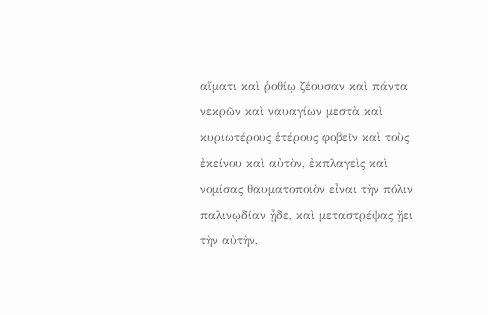αἵματι καὶ ῥοθίῳ ζέουσαν καὶ πάντα νεκρῶν καὶ ναυαγίων μεστὰ καὶ κυριωτέρους ἑτέρους φοβεῖν καὶ τοὺς ἐκείνου καὶ αὐτὸν, ἐκπλαγεὶς καὶ νομίσας θαυματοποιὸν εἶναι τὴν πόλιν παλινῳδίαν ᾖδε, καὶ μεταστρέψας ᾔει τὴν αὐτὴν,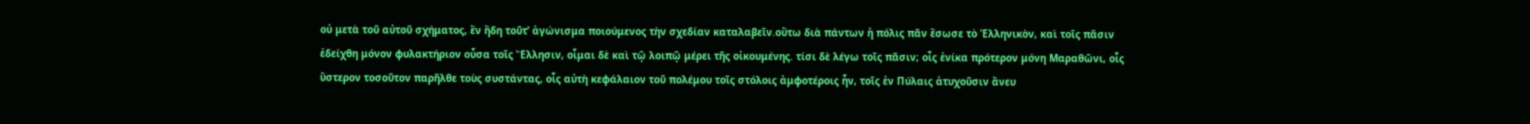οὐ μετὰ τοῦ αὐτοῦ σχήματος, ἓν ἤδη τοῦτʼ ἀγώνισμα ποιούμενος τὴν σχεδίαν καταλαβεῖν.οὕτω διὰ πάντων ἡ πόλις πᾶν ἔσωσε τὸ Ἑλληνικὸν, καὶ τοῖς πᾶσιν ἐδείχθη μόνον φυλακτήριον οὖσα τοῖς Ἕλλησιν, οἶμαι δὲ καὶ τῷ λοιπῷ μέρει τῆς οἰκουμένης. τίσι δὲ λέγω τοῖς πᾶσιν; οἷς ἐνίκα πρότερον μόνη Μαραθῶνι, οἷς ὕστερον τοσοῦτον παρῆλθε τοὺς συστάντας, οἷς αὐτὴ κεφάλαιον τοῦ πολέμου τοῖς στόλοις ἀμφοτέροις ἦν, τοῖς ἐν Πύλαις ἀτυχοῦσιν ἄνευ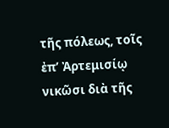τῆς πόλεως, τοῖς ἐπʼ Ἀρτεμισίῳ νικῶσι διὰ τῆς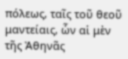πόλεως, ταῖς τοῦ θεοῦ
μαντείαις, ὧν αἱ μὲν τῆς Ἀθηνᾶς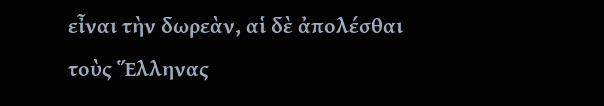εἶναι τὴν δωρεὰν, αἱ δὲ ἀπολέσθαι τοὺς Ἕλληνας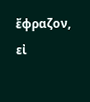ἔφραζον, εἰ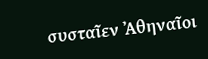συσταῖεν Ἀθηναῖοι